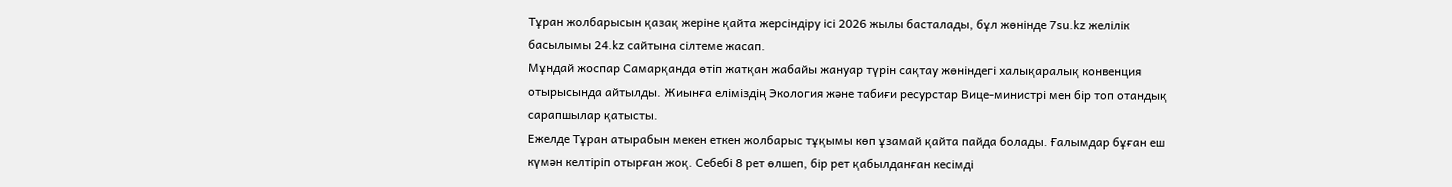Тұран жолбарысын қазақ жеріне қайта жерсіндіру ісі 2026 жылы басталады, бұл жөнінде 7su.kz желілік басылымы 24.kz сайтына сілтеме жасап.
Мұндай жоспар Самарқанда өтіп жатқан жабайы жануар түрін сақтау жөніндегі халықаралық конвенция отырысында айтылды. Жиынға еліміздің Экология және табиғи ресурстар Вице-министрі мен бір топ отандық сарапшылар қатысты.
Ежелде Тұран атырабын мекен еткен жолбарыс тұқымы көп ұзамай қайта пайда болады. Ғалымдар бұған еш күмән келтіріп отырған жоқ. Себебі 8 рет өлшеп, бір рет қабылданған кесімді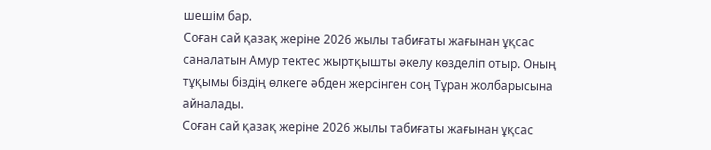шешім бар.
Соған сай қазақ жеріне 2026 жылы табиғаты жағынан ұқсас саналатын Амур тектес жыртқышты әкелу көзделіп отыр. Оның тұқымы біздің өлкеге әбден жерсінген соң Тұран жолбарысына айналады.
Соған сай қазақ жеріне 2026 жылы табиғаты жағынан ұқсас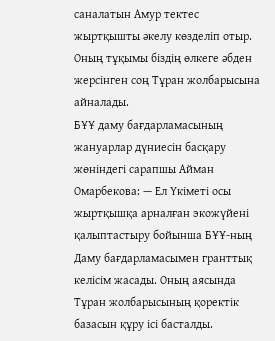саналатын Амур тектес жыртқышты әкелу көзделіп отыр. Оның тұқымы біздің өлкеге әбден жерсінген соң Тұран жолбарысына айналады.
БҰҰ даму бағдарламасының жануарлар дүниесін басқару жөніндегі сарапшы Айман Омарбекова: — Ел Үкіметі осы жыртқышқа арналған экожүйені қалыптастыру бойынша БҰҰ-ның Даму бағдарламасымен гранттық келісім жасады. Оның аясында Тұран жолбарысының қоректік базасын құру ісі басталды.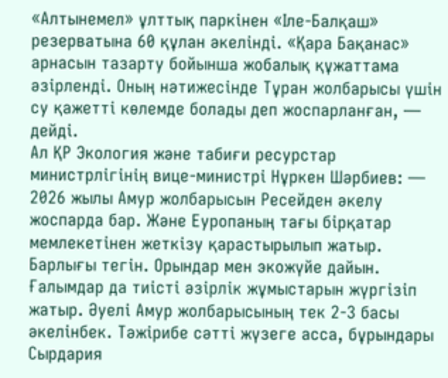«Алтынемел» ұлттық паркінен «Іле-Балқаш» резерватына 60 құлан әкелінді. «Қара Бақанас» арнасын тазарту бойынша жобалық құжаттама әзірленді. Оның нәтижесінде Тұран жолбарысы үшін су қажетті көлемде болады деп жоспарланған, — дейді.
Ал ҚР Экология және табиғи ресурстар министрлігінің вице-министрі Нұркен Шәрбиев: — 2026 жылы Амур жолбарысын Ресейден әкелу жоспарда бар. Және Еуропаның тағы бірқатар мемлекетінен жеткізу қарастырылып жатыр. Барлығы тегін. Орындар мен экожүйе дайын. Ғалымдар да тиісті әзірлік жұмыстарын жүргізіп жатыр. Әуелі Амур жолбарысының тек 2-3 басы әкелінбек. Тәжірибе сәтті жүзеге асса, бұрындары Сырдария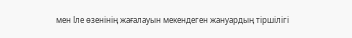мен Іле өзенінің жағалауын мекендеген жануардың тіршілігі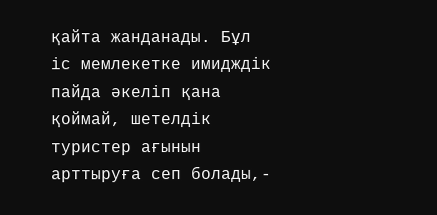қайта жанданады. Бұл іс мемлекетке имидждік пайда әкеліп қана қоймай, шетелдік туристер ағынын арттыруға сеп болады,-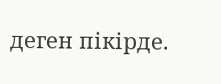деген пікірде.